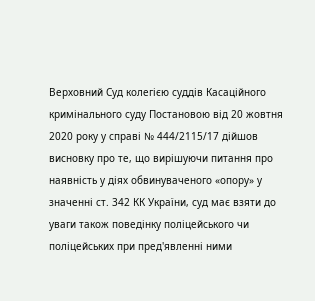Верховний Суд колегією суддів Касаційного кримінального суду Постановою від 20 жовтня 2020 року у справі № 444/2115/17 дійшов висновку про те, що вирішуючи питання про наявність у діях обвинуваченого «опору» у значенні ст. 342 КК України, суд має взяти до уваги також поведінку поліцейського чи поліцейських при пред'явленні ними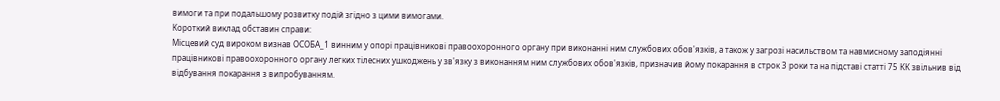вимоги та при подальшому розвитку подій згідно з цими вимогами.
Короткий виклад обставин справи:
Місцевий суд вироком визнав ОСОБА_1 винним у опорі працівникові правоохоронного органу при виконанні ним службових обов'язків, а також у загрозі насильством та навмисному заподіянні працівникові правоохоронного органу легких тілесних ушкоджень у зв'язку з виконанням ним службових обов'язків, призначив йому покарання в строк 3 роки та на підставі статті 75 КК звільнив від відбування покарання з випробуванням.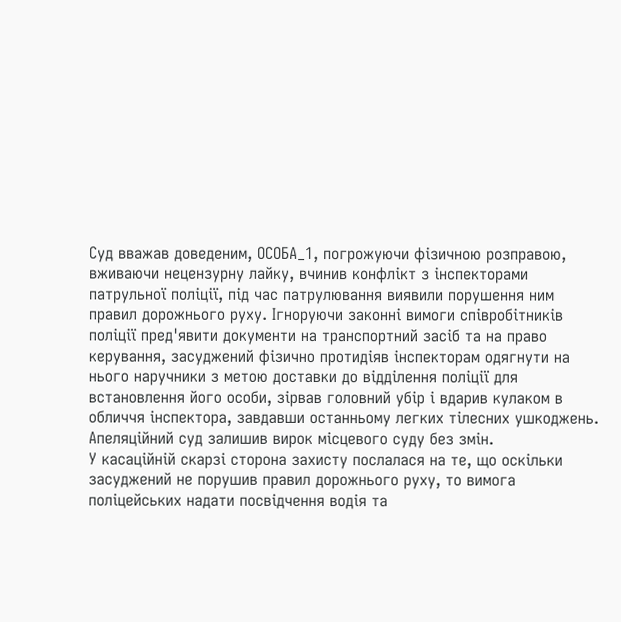Суд вважав доведеним, ОСОБА_1, погрожуючи фізичною розправою, вживаючи нецензурну лайку, вчинив конфлікт з інспекторами патрульної поліції, під час патрулювання виявили порушення ним правил дорожнього руху. Ігноруючи законні вимоги співробітників поліції пред'явити документи на транспортний засіб та на право керування, засуджений фізично протидіяв інспекторам одягнути на нього наручники з метою доставки до відділення поліції для встановлення його особи, зірвав головний убір і вдарив кулаком в обличчя інспектора, завдавши останньому легких тілесних ушкоджень.
Апеляційний суд залишив вирок місцевого суду без змін.
У касаційній скарзі сторона захисту послалася на те, що оскільки засуджений не порушив правил дорожнього руху, то вимога поліцейських надати посвідчення водія та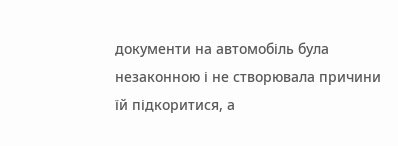документи на автомобіль була незаконною і не створювала причини їй підкоритися, а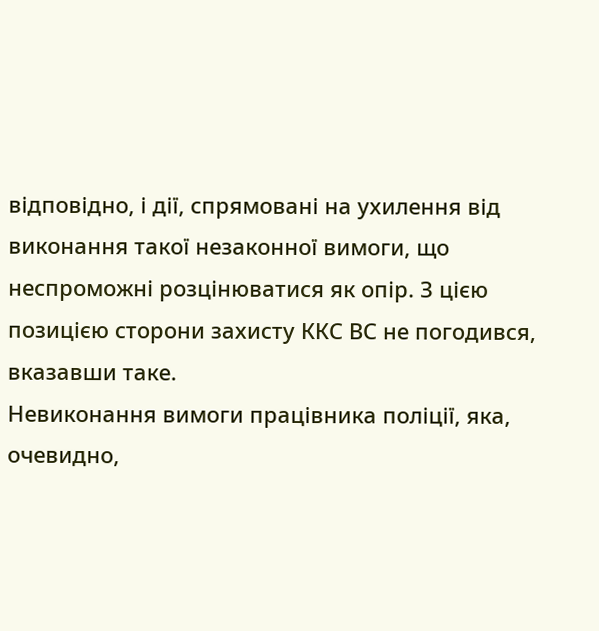відповідно, і дії, спрямовані на ухилення від виконання такої незаконної вимоги, що неспроможні розцінюватися як опір. З цією позицією сторони захисту ККС ВС не погодився, вказавши таке.
Невиконання вимоги працівника поліції, яка, очевидно,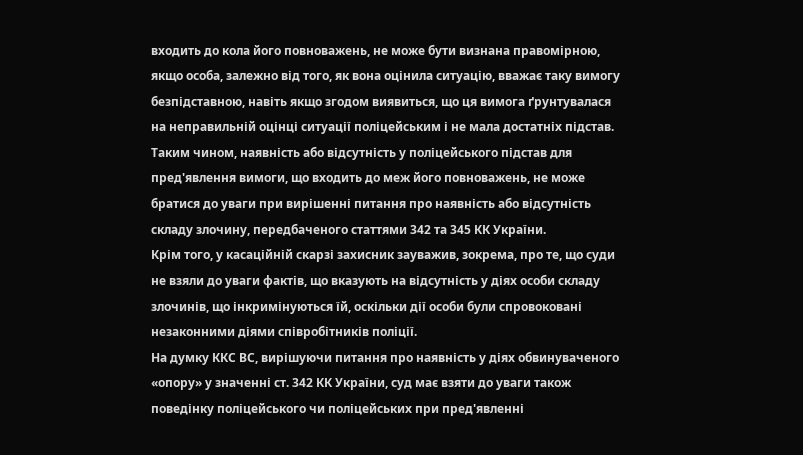входить до кола його повноважень, не може бути визнана правомірною, якщо особа, залежно від того, як вона оцінила ситуацію, вважає таку вимогу безпідставною, навіть якщо згодом виявиться, що ця вимога ґрунтувалася на неправильній оцінці ситуації поліцейським і не мала достатніх підстав.
Таким чином, наявність або відсутність у поліцейського підстав для пред'явлення вимоги, що входить до меж його повноважень, не може братися до уваги при вирішенні питання про наявність або відсутність складу злочину, передбаченого статтями 342 та 345 КК України.
Крім того, у касаційній скарзі захисник зауважив, зокрема, про те, що суди не взяли до уваги фактів, що вказують на відсутність у діях особи складу злочинів, що інкримінуються їй, оскільки дії особи були спровоковані незаконними діями співробітників поліції.
На думку ККС ВС, вирішуючи питання про наявність у діях обвинуваченого «опору» у значенні ст. 342 КК України, суд має взяти до уваги також поведінку поліцейського чи поліцейських при пред'явленні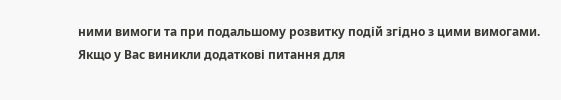ними вимоги та при подальшому розвитку подій згідно з цими вимогами.
Якщо у Вас виникли додаткові питання для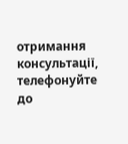отримання консультації, телефонуйте до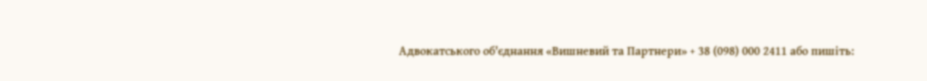Адвокатського об'єднання «Вишневий та Партнери» + 38 (098) 000 2411 або пишіть: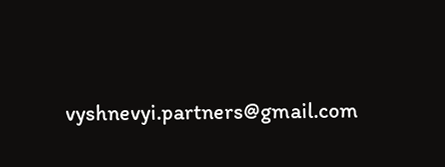vyshnevyi.partners@gmail.com